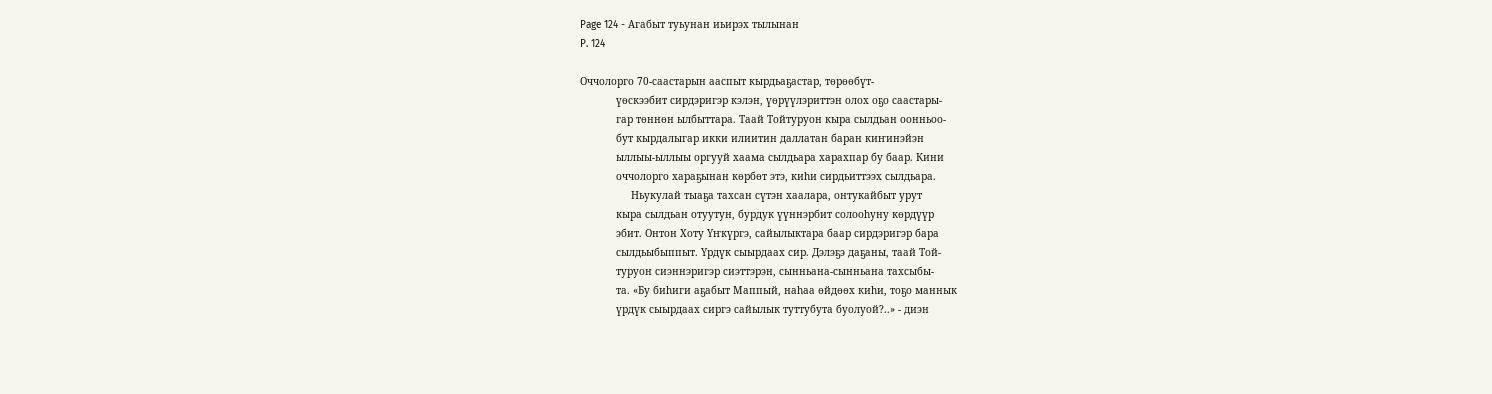Page 124 - Агабыт туьунан иьирэх тылынан
P. 124

Оччолорго 70-саастарын ааспыт кырдьаҕастар, төрөөбүт-
            үөскээбит сирдэригэр кэлэн, үөрүүлэриттэн олох оҕо саастары-
            гар төннөн ылбыттара. Таай Тойтуруон кыра сылдьан оонньоо-
            бут кырдалыгар икки илиитин даллатан баран киҥинэйэн
            ыллыы-ыллыы оргууй хаама сылдьара харахпар бу баар. Кини
            оччолорго хараҕынан көрбөт этэ, киһи сирдьиттээх сылдьара.
                 Ньукулай тыаҕа тахсан сүтэн хаалара, онтукайбыт урут
            кыра сылдьан отуутун, бурдук үүннэрбит солооһуну көрдүүр
            эбит. Онтон Хоту Үҥкүргэ, сайылыктара баар сирдэригэр бара
            сылдьыбыппыт. Үрдүк сыырдаах сир. Дэлэҕэ даҕаны, таай Той-
            туруон сиэннэригэр сиэттэрэн, сынньана-сынньана тахсыбы-
            та. «Бу биһиги аҕабыт Маппый, наһаа өйдөөх киһи, тоҕо маннык
            үрдүк сыырдаах сиргэ сайылык туттубута буолуой?..» - диэн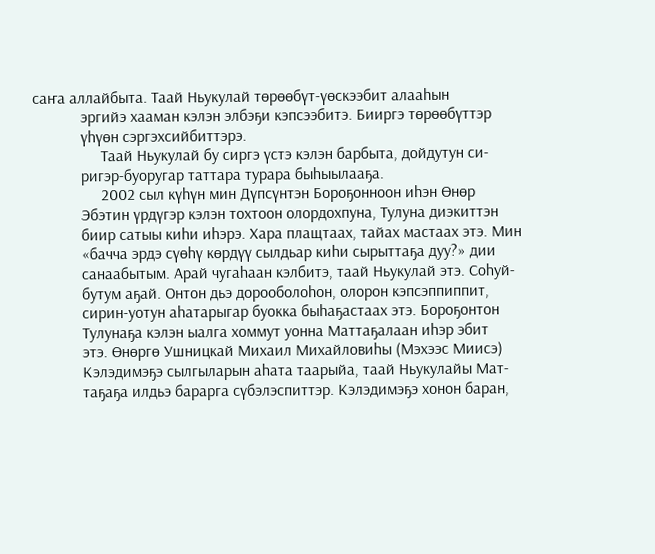саҥа аллайбыта. Таай Ньукулай төрөөбүт-үөскээбит алааһын
            эргийэ хааман кэлэн элбэҕи кэпсээбитэ. Бииргэ төрөөбүттэр
            үһүөн сэргэхсийбиттэрэ.
                 Таай Ньукулай бу сиргэ үстэ кэлэн барбыта, дойдутун си-
            ригэр-буоругар таттара турара быһыылааҕа.
                 2002 сыл күһүн мин Дүпсүнтэн Бороҕонноон иһэн Өнөр
            Эбэтин үрдүгэр кэлэн тохтоон олордохпуна, Тулуна диэкиттэн
            биир сатыы киһи иһэрэ. Хара плащтаах, тайах мастаах этэ. Мин
            «бачча эрдэ сүөһү көрдүү сылдьар киһи сырыттаҕа дуу?» дии
            санаабытым. Арай чугаһаан кэлбитэ, таай Ньукулай этэ. Соһуй-
            бутум аҕай. Онтон дьэ дорооболоһон, олорон кэпсэппиппит,
            сирин-уотун аһатарыгар буокка быһаҕастаах этэ. Бороҕонтон
            Тулунаҕа кэлэн ыалга хоммут уонна Маттаҕалаан иһэр эбит
            этэ. Өнөргө Ушницкай Михаил Михайловиһы (Мэхээс Миисэ)
            Кэлэдимэҕэ сылгыларын аһата таарыйа, таай Ньукулайы Мат-
            таҕаҕа илдьэ барарга сүбэлэспиттэр. Кэлэдимэҕэ хонон баран,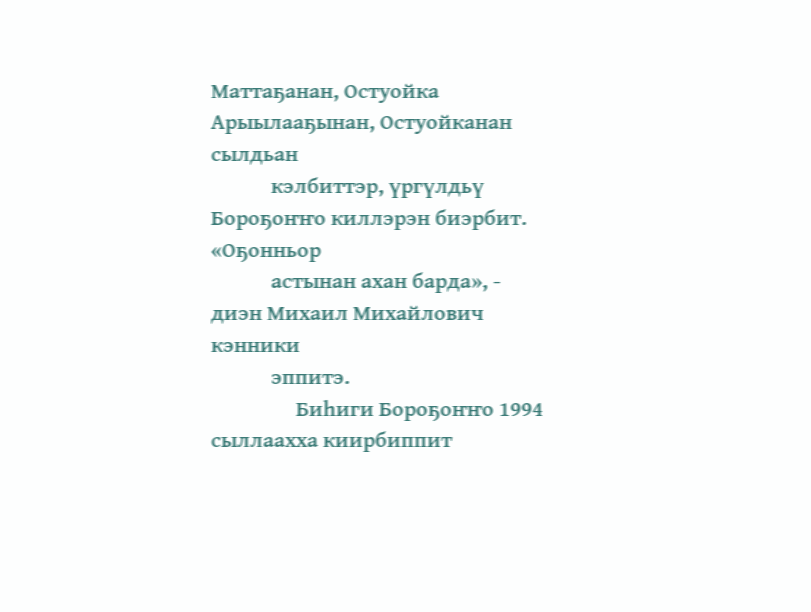Маттаҕанан, Остуойка Арыылааҕынан, Остуойканан сылдьан
            кэлбиттэр, үргүлдьү Бороҕоҥҥо киллэрэн биэрбит. «Оҕонньор
            астынан ахан барда», - диэн Михаил Михайлович кэнники
            эппитэ.
                 Биһиги Бороҕоҥҥо 1994 сыллаахха киирбиппит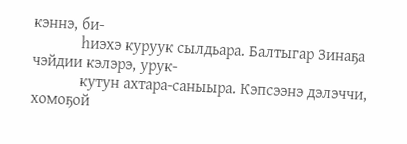кэннэ, би-
            һиэхэ куруук сылдьара. Балтыгар Зинаҕа чэйдии кэлэрэ, урук-
            кутун ахтара-саныыра. Кэпсээнэ дэлэччи, хомоҕой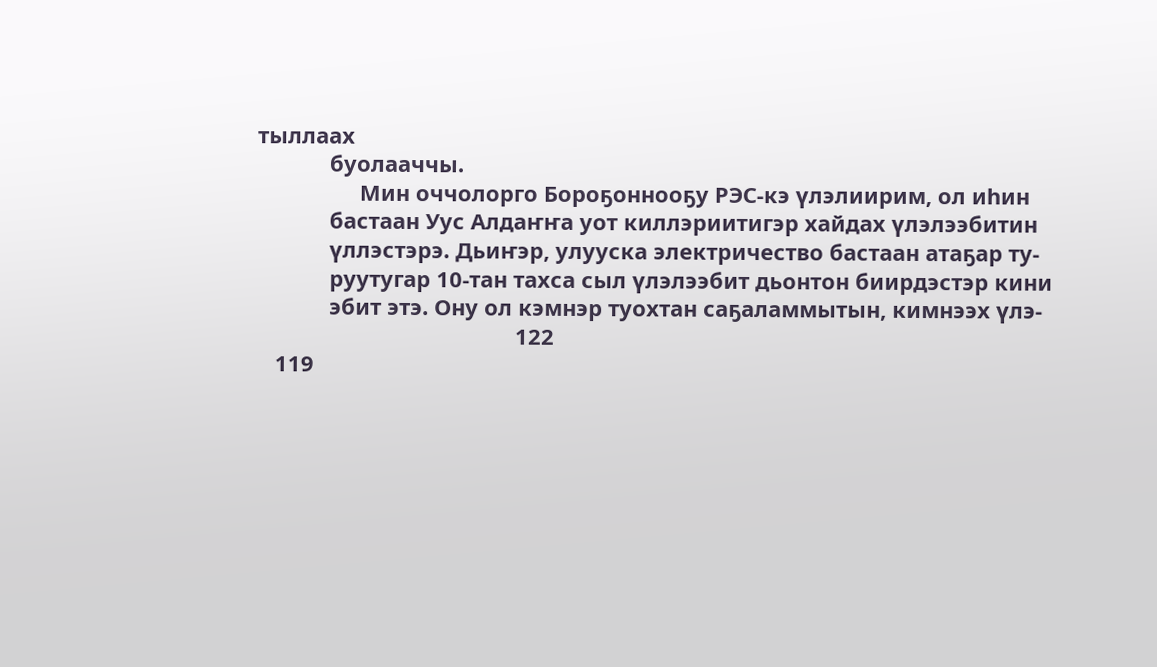тыллаах
            буолааччы.
                 Мин оччолорго Бороҕоннооҕу РЭС-кэ үлэлиирим, ол иһин
            бастаан Уус Алдаҥҥа уот киллэриитигэр хайдах үлэлээбитин
            үллэстэрэ. Дьиҥэр, улууска электричество бастаан атаҕар ту-
            руутугар 10-тан тахса сыл үлэлээбит дьонтон биирдэстэр кини
            эбит этэ. Ону ол кэмнэр туохтан саҕаламмытын, кимнээх үлэ-
                                           122
   119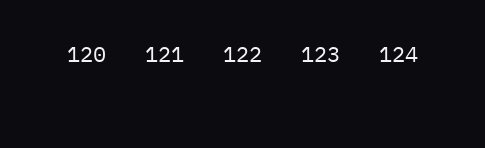120   121   122   123   124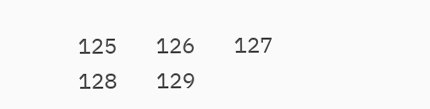125   126   127   128   129